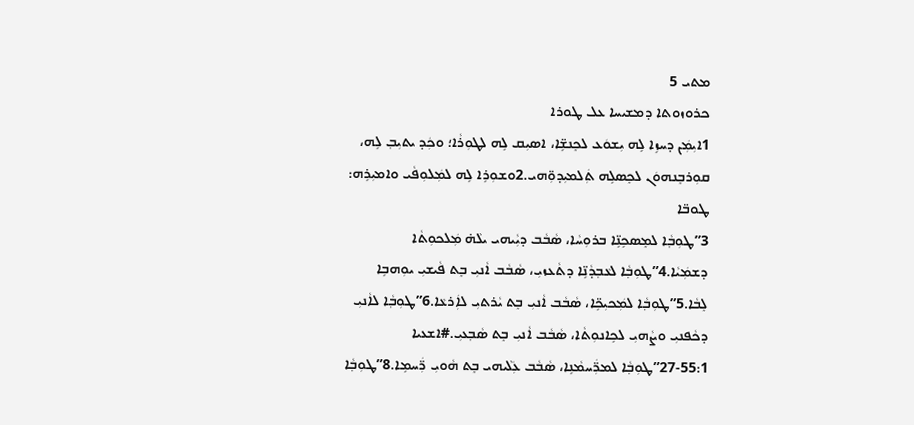ܡܬܝ 5
ܟܪܘܙܘܬܐ ܕܡܫܝܚܐ ܥܠ ܛܘܪܐ
1ܐܝܼܡܲܢ ܕܚܙܹܐ ܠܹܗ ܝܼܫܘܿܥ ܠܟܸܢܫܹ̈ܐ، ܐܣܝܼܩ ܠܹܗ ܠܛܘܼܪܵܐ؛ ܘܟܲܕ ܝܬܝܼܒ݂ ܠܹܗ، ܩܘܼܪܒܸܢܗܘܿܢ ܠܟܸܣܠܹܗ ܬܲܠܡܝܼܕܘܼ̈ܗܝ.2ܘܫܘܼܪܹܐ ܠܹܗ ܠܡܲܠܘܼܦܵܝ ܘܐܡܝܼܪܹܗ:
ܛܘܒ̈ܐ
3”ܛܘܼܒ݂ܵܐ ܠܡܸܣܟܹܢܹ̈ܐ ܒܪܘܼܚܵܐ، ܣܵܒܵܒ ܕܝܼܵܝܗܝ ܝܠܵܗ̇ ܡܲܠܟܘܼܬܵܐ ܕܫܡܲܝܵܐ.4”ܛܘܼܒ݂ܵܐ ܠܥܵܒ݂ܕܵܢܹ̈ܐ ܕܬܵܥܙܝܼ، ܣܵܒܵܒ ܐܵܢܝܼ ܒܸܬ ܦܵܝܫܝܼ ܝܘܼܗܒܹܐ ܠܸܒܵܐ.5”ܛܘܼܒ݂ܵܐ ܠܡܲܟܝܼܟܹ̈ܐ، ܣܵܒܵܒ ܐܵܢܝܼ ܒܸܬ ܝܵܪܬܝܼ ܠܐܲܪܥܵܐ.6”ܛܘܼܒ݂ܵܐ ܠܐܵܢܝܼ ܕܟܵܦܢܝܼ ܘܨܵܗܝܼ ܠܟܹܐܢܘܼܬܵܐ، ܣܵܒܵܒ ܐܵܢܝܼ ܒܸܬ ܣܵܒ݂ܥܝܼ.#ܐܫܥܝܐ 55:1-27”ܛܘܼܒ݂ܵܐ ܠܡܪ̈ܲܚܡܵܢܹܐ، ܣܵܒܵܒ ܥܲܠܵܝܗܝ ܒܸܬ ܗܵܘܝܼ ܪ̈ܲܚܡܹܐ.8”ܛܘܼܒ݂ܵܐ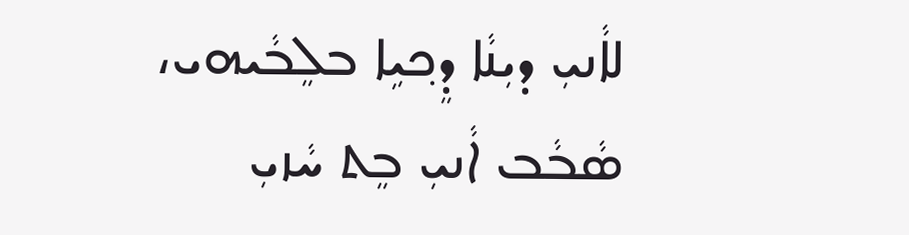ܠܐܵܢܝܼ ܕܝܼܢܵܐ ܕܸܟ݂ܝܹܐ ܒܠܸܒܵܝܗܝ، ܣܵܒܵܒ ܐܵܢܝܼ ܒܸܬ ܚܵܙܝܼ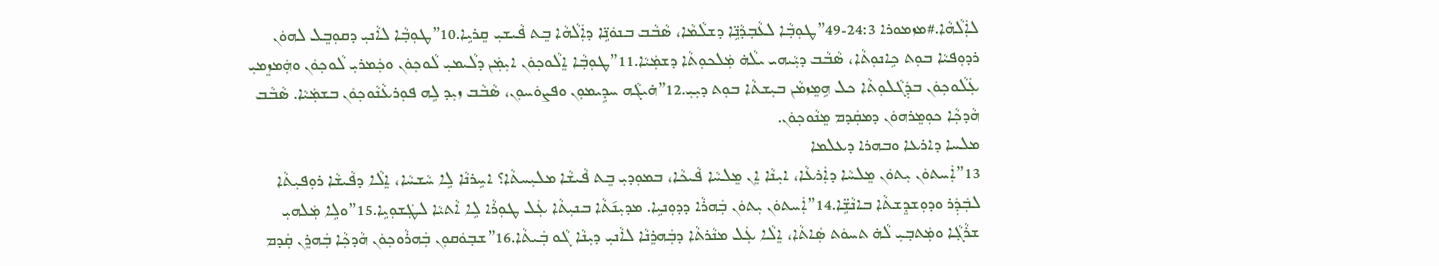ܠܐܲܠܵܗܵܐ.#ܡܙܡܘܪܐ 24:3-49”ܛܘܼܒ݂ܵܐ ܠܥܵܒ݂ܕܵܢܹ̈ܐ ܕܫܠܵܡܵܐ، ܣܵܒܵܒ ܒܢܘܿܢܹ̈ܐ ܕܐܲܠܵܗܵܐ ܒܸܬ ܦܵܝܫܝܼ ܩܸܪܝܹܐ.10”ܛܘܼܒ݂ܵܐ ܠܐܵܢܝܼ ܕܩܘܼܒܸܠ ܠܗܘܿܢ ܪܕܘܼܦܝܵܐ ܒܘܼܬ ܟܹܐܢܘܼܬܵܐ، ܣܵܒܵܒ ܕܝܼܵܝܗܝ ܝܠܵܗ̇ ܡܲܠܟܘܼܬܵܐ ܕܫܡܲܝܵܐ.11”ܛܘܼܒ݂ܵܐ ܐܸܠܵܘܟ݂ܘܿܢ ܐܝܼܡܲܢ ܕܠܵܝܡܝܼ ܠܵܘܟ݂ܘܿܢ ܘܟܲܡܪܝܼ ܠܵܘܟ݂ܘܿܢ ܘܗܲܡܙܸܡܝܼ ܥܲܠܵܘܟ݂ܘܿܢ ܒܕܲܓܵܠܘܼܬܵܐ ܟܠ ܗܹܡܸܙܡܵܢ ܒܝܼܫܬܵܐ ܒܘܼܬ ܕܝܼܝܼ.12”ܗ̇ܝܓܵܗ ܚܕܹܝܡܘܼܢ ܘܦܨܘܿܚܘܼܢ، ܣܵܒܵܒ ܙܝܼܕ ܠܹܗ ܦܘܼܪܥܵܢܵܘܟ݂ܘܿܢ ܒܫܡܲܝܵܐ. ܣܵܒܵܒ ܗܵܕܟ݂ܵܐ ܟܘܼܡܸܪܗܘܿܢ ܕܡܩܲܕܡ ܡܸܢܵܘܟ݂ܘܿܢ.
ܡܠܚܐ ܕܐܪܥܐ ܘܒܗܪܐ ܕܥܠܡܐ
13”ܐܲܚܬܘܿܢ ܝܼܬܘܿܢ ܡܸܠܚܵܐ ܕܐܲܪܥܵܐ، ܐܝܼܢܵܐ ܐܸܢ ܡܸܠܚܵܐ ܦܵܝܟܵܐ، ܒܡܘܼܕܝܼ ܒܸܬ ܦܵܝܫܵܐ ܡܠܝܼܚܬܵܐ؟ ܐܚܹܪܢܵܐ ܠܹܐ ܚܵܫܚܵܐ، ܐܸܠܵܐ ܕܦܵܝܫܵܐ ܪܘܼܦܝܼܬܵܐ ܠܒܲܕܲܪ ܘܕܘܼܫܕܸܫܬܵܐ ܒܐܢܵܫܹ̈ܐ.14”ܐܲܚܬܘܿܢ ܝܼܬܘܿܢ ܒܲܗܪܵܐ ܕܕܘܼܢܝܹܐ. ܡܕܝܼܢ݇ܬܵܐ ܒܢܝܼܬܵܐ ܥܲܠ ܛܘܼܪܵܐ ܠܹܐ ܐܵܬܝܵܐ ܠܛܲܫܘܼܝܹܐ.15”ܘܠܹܐ ܡܲܠܗܝܼ ܫܪܵܓ݂ܵܐ ܘܡܲܬܒ݂ܝܼ ܠܵܗ̇ ܬܚܘܿܬ ܣܲܐܬܵܐ، ܐܸܠܵܐ ܥܲܠ ܡܢܵܪܬܵܐ ܕܒܲܗܪܸܢܵܐ ܠܐܵܢܝܼ ܕܝܼܢܵܐ ܓܵܘ ܒܲܝܬܵܐ.16”ܫܒ݂ܘܿܩܘܼܢ ܒܲܗܪܵܘܟ݂ܘܿܢ ܗܵܕܟ݂ܵܐ ܒܲܗܪܸܢ ܩܲܕܡ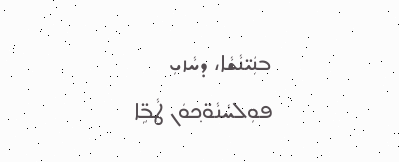ܒܢܲܝ̈ܢܵܫܵܐ، ܕܚܵܙܝܼ ܦܘܼܠܚܵܢܵܘ̈ܟ݂ܘܿܢ ܛܵܒܹ̈ܐ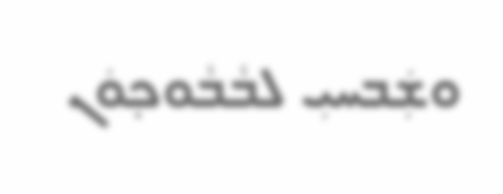ܘܫܲܒܚܝܼ ܠܒܵܒܵܘܟ݂ܘܿܢ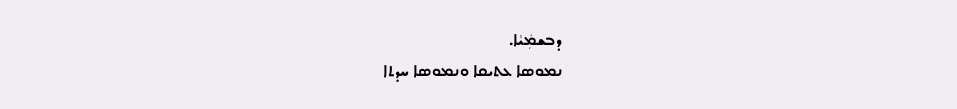ܕܒܫܡܲܝܵܐ.
ܢܡܘܣܐ ܥܬܝܩܐ ܘܢܡܘܣܐ ܚܕܬܐ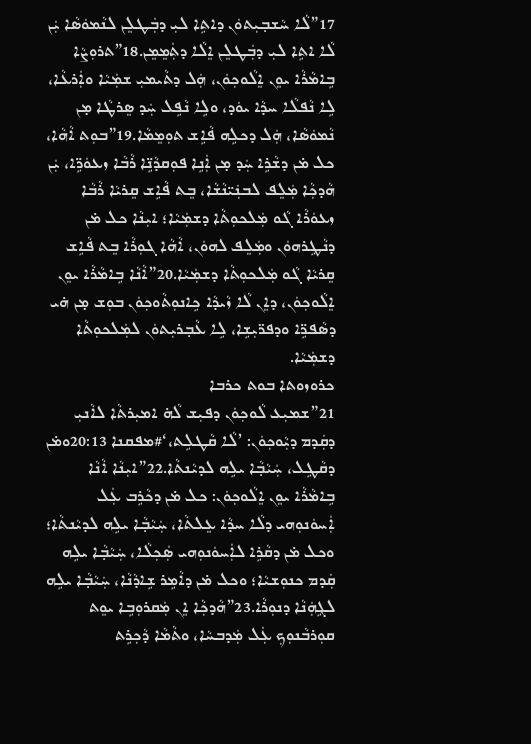17”ܠܵܐ ܚܵܫܒ݂ܝܼܬܘܿܢ ܕܐܬܹܐ ܠܝܼ ܕܒܲܛܠܸܢ ܠܢܵܡܘܿܣܵܐ ܝܲܢ ܠܵܐ ܐܬܹܐ ܠܝܼ ܕܒܲܛܠܸܢ ܐܸܠܵܐ ܕܬܲܡܸܡܸܢ.18”ܬܪܘܼܨܵܐ ܒܹܐܡܵܪܵܐ ܝܘܸܢ ܐܸܠܵܘܟ݂ܘܿܢ، ܗܲܠ ܕܬܵܝܡܝܼ ܫܡܲܝܵܐ ܘܐܲܪܥܵܐ، ܠܹܐ ܢܵܦܠܵܐ ܚܕܵܐ ܝܘܿܕ، ܘܠܹܐ ܢܵܦܹܠ ܚܲܕ ܣܸܪܛܵܐ ܡ̣ܢ ܢܵܡܘܿܣܵܐ، ܗܲܠ ܕܟܠܹܗ ܦܵܐܹܫ ܬܘܼܡܸܡܵܐ.19”ܒܘܼܬ ܐܵܗܵܐ، ܟܠ ܡ̇ܢ ܕܫܵܪܹܐ ܚܲܕ ܡ̣ܢ ܐܲܢܹܐ ܦܘܼܩܕܵܢܹ̈ܐ ܪܵܒܵܐ ܙܥܘܿܪܹ̈ܐ، ܝܲܢ ܗܵܕܟ݂ܵܐ ܡܲܠܸܦ ܠܒܢܲܝ̈ܢܵܫܵܐ، ܒܸܬ ܦܵܐܹܫ ܩܸܪܝܵܐ ܪܵܒܵܐ ܙܥܘܿܪܵܐ ܓܵܘ ܡܲܠܟܘܼܬܵܐ ܕܫܡܲܝܵܐ؛ ܐܝܼܢܵܐ ܟܠ ܡ̇ܢ ܕܢܵܛܹܪܗܘܿܢ ܘܡܲܠܸܦ ܠܗܘܿܢ، ܐܵܗܵܐ ܓܘܼܪܵܐ ܒܸܬ ܦܵܐܹܫ ܩܸܪܝܵܐ ܓܵܘ ܡܲܠܟܘܼܬܵܐ ܕܫܡܲܝܵܐ.20”ܐܵܢܵܐ ܒܹܐܡܵܪܵܐ ܝܘܸܢ ܐܸܠܵܘܟ݂ܘܿܢ، ܕܐܸܢ ܠܵܐ ܙܵܝܕܵܐ ܟܹܐܢܘܼܬܵܘܟ݂ܘܿܢ ܒܘܼܫ ܡ̣ܢ ܗ̇ܝ ܕܣܵܦܪܹ̈ܐ ܘܕܦܪ̈ܝܼܫܹܐ، ܠܹܐ ܥܵܒ݂ܪܝܼܬܘܿܢ ܠܡܲܠܟܘܼܬܵܐ ܕܫܡܲܝܵܐ.
ܟܪܘܙܘܬܐ ܒܘܬ ܟܪܒܐ
21”ܫܡܝܼܥ ܠܵܘܟ݂ܘܿܢ ܕܦܝܼܫ ܠܵܗ̇ ܐܡܝܼܪܬܵܐ ܠܐܵܢܝܼ ܕܩܲܕܡ ܕܝܼܵܘܟ݂ܘܿܢ: ’ܠܵܐ ܩܵܛܠܹܬ،‘#ܡܦܩܢܐ 20:13ܘܡ̇ܢ ܕܩܵܛܹܠ، ܚܲܝܵܒ݂ܵܐ ܝܠܹܗ ܠܕܝܵܢܬܵܐ.22”ܐܝܼܢܵܐ ܐܵܢܵܐ ܒܹܐܡܵܪܵܐ ܝܘܸܢ ܐܸܠܵܘܟ݂ܘܿܢ: ܟܠ ܡ̇ܢ ܕܟܵܪܹܒ ܥܲܠ ܐܲܚܘܿܢܘܼܗܝ ܕܠܵܐ ܚܕܵܐ ܥܸܠܬܵܐ، ܚܲܝܵܒ݂ܵܐ ܝܠܹܗ ܠܕܝܵܢܬܵܐ؛ ܘܟܠ ܡ̇ܢ ܕܩܵܪܹܐ ܠܐܲܚܘܿܢܘܼܗܝ ܣܲܟ݂ܠܵܐ، ܚܲܝܵܒ݂ܵܐ ܝܠܹܗ ܩܲܕܡ ܟܢܘܼܫܝܵܐ؛ ܘܟܠ ܡ̇ܢ ܕܐܵܡܹܪ ܫܹܐܕܵܢܵܐ، ܚܲܝܵܒ݂ܵܐ ܝܠܹܗ ܠܓܹܗܲܢܵܐ ܕܢܘܼܪܵܐ.23”ܗܵܕܟ݂ܵܐ ܐܸܢ ܡܲܩܪܘܼܒܹܐ ܝܘܸܬ ܩܘܼܪܒܵܢܘܼܟ݂ ܥܲܠ ܡܲܕܒܚܵܐ، ܘܬܵܡܵܐ ܕܵܟ݂ܪܹܬ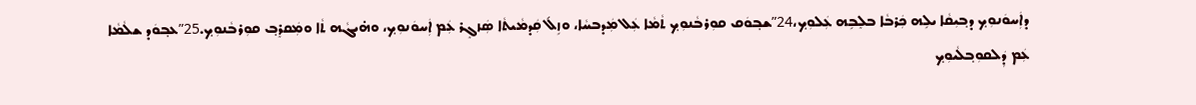ܕܐܲܚܘܿܢܘܼܟ݂ ܕܒ݂ܝܼܩܵܐ ܝܠܹܗ ܟܲܪܒܵܐ ܒܠܸܒܹܗ ܥܲܠܘܼܟ݂،24”ܫܒ݂ܘܿܩ ܩܘܼܪܒܵܢܘܼܟ݂ ܬܵܡܵܐ ܥܲܠ ܡܲܕܒܚܵܐ، ܘܙܹܠ݇ ܩܲܕܡܵܝܬܵܐ ܣܲܙܓܸܪ ܥܲܡ ܐܲܚܘܿܢܘܼܟ݂، ܘܗ̇ܝܓܵܗ ܬܵܐ ܘܡܲܩܪܸܒ݂ ܩܘܼܪܒܵܢܘܼܟ݂.25”ܥܒ݂ܘܿܕ ܫܠܵܡܵܐ ܥܲܡ ܕܲܠܩܘܼܒ݂ܠܵܝܘܼܟ݂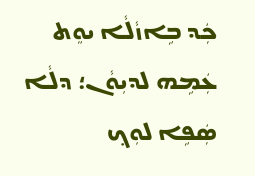ܟܲܕ ܒܹܐܙܵܠܵܐ ܝܘܸܬ ܥܲܡܹܗ ܠܕܝܼܘܵܢ؛ ܕܠܵܐ ܣܲܦܹܐ ܠܘܼܟ݂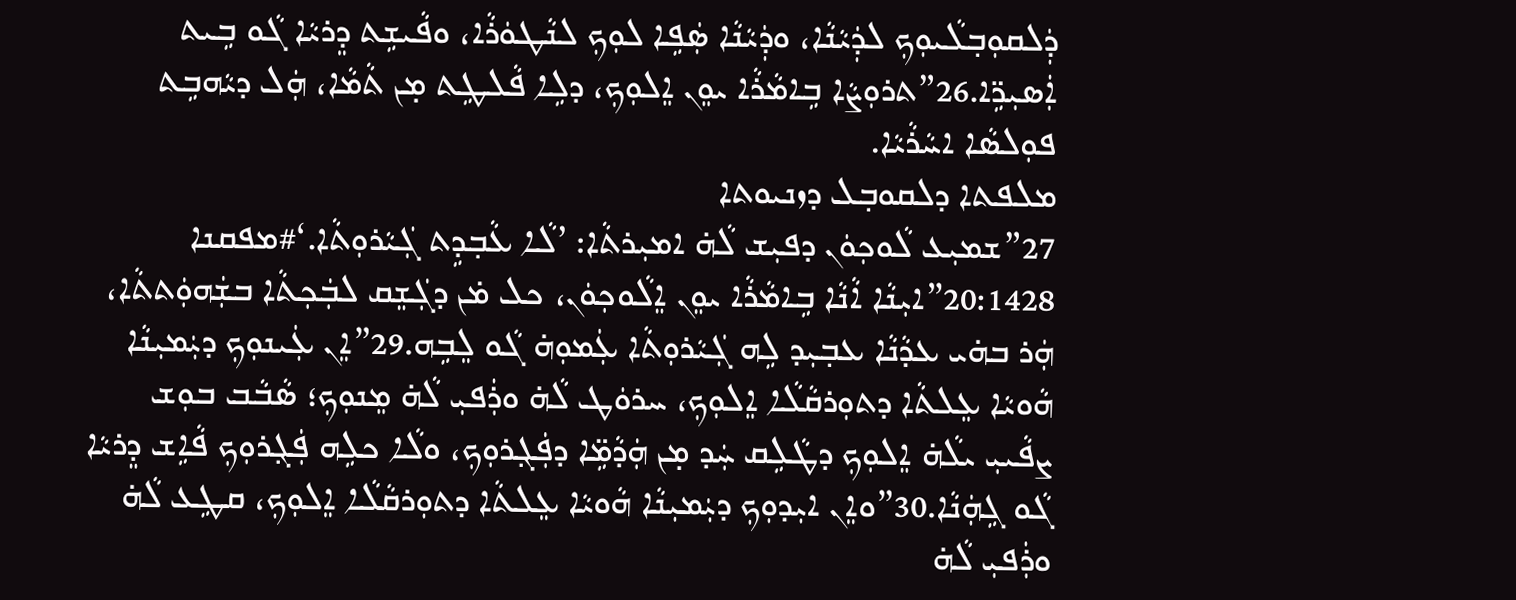ܕܲܠܩܘܼܒ݂ܠܵܝܘܼܟ݂ ܠܕܲܝܵܢܵܐ، ܘܕܲܝܵܢܵܐ ܣܲܦܹܐ ܠܘܼܟ݂ ܠܢܵܛܘܿܪܵܐ، ܘܦܵܝܫܹܬ ܕܸܪܝܵܐ ܓܵܘ ܒܹܝܬ ܐܲܣܝܼܪܹ̈ܐ.26”ܬܪܘܼܨܵܐ ܒܹܐܡܵܪܵܐ ܝܘܸܢ ܐܸܠܘܼܟ݂، ܕܠܹܐ ܦܵܠܛܹܬ ܡ̣ܢ ܬܵܡܵܐ، ܗܲܠ ܕܝܵܗܒܹܬ ܦܘܼܠܣܵܐ ܐܚܵܪܵܝܵܐ.
ܡܠܦܬܐ ܕܠܩܘܒ݂ܠ ܕܙܢܝܘܬܐ
27”ܫܡܝܼܥ ܠܵܘܟ݂ܘܿܢ ܕܦܝܼܫ ܠܵܗ̇ ܐܡܝܼܪܬܵܐ: ’ܠܵܐ ܥܵܒ݂ܕܹܬ ܓܲܝܵܪܘܼܬܵܐ.‘#ܡܦܩܢܐ 20:1428”ܐܝܼܢܵܐ ܐܵܢܵܐ ܒܹܐܡܵܪܵܐ ܝܘܸܢ ܐܸܠܵܘܟ݂ܘܿܢ، ܟܠ ܡ̇ܢ ܕܓܲܫܸܩ ܠܒܲܟ݂ܬܵܐ ܒܫܲܗܘܲܬܬܵܐ، ܗܲܪ ܒܗ̇ܝ ܥܕܵܢܵܐ ܥܒ݂ܝܼܕ ܠܹܗ ܓܲܝܵܪܘܼܬܵܐ ܥܲܡܘܼܗ̇ ܓܵܘ ܠܸܒܹܗ.29”ܐܸܢ ܥܲܝܢܘܼܟ݂ ܕܝܲܡܝܼܢܵܐ ܗܵܘܝܵܐ ܥܸܠܬܵܐ ܕܬܘܼܪܩܵܠܵܐ ܐܸܠܘܼܟ݂، ܚܪܘܿܛ ܠܵܗ̇ ܘܪܲܦܝܼ ܠܵܗ̇ ܡܸܢܘܼܟ݂؛ ܣܵܒܵܒ ܒܘܼܫ ܨܦܵܝܝܼ ܝܠܵܗ̇ ܐܸܠܘܼܟ݂ ܕܛܵܠܹܩ ܚܲܕ ܡ̣ܢ ܗܲܕܵܡܹ̈ܐ ܕܦܲܓ݂ܪܘܼܟ݂، ܘܠܵܐ ܟܠܹܗ ܦܲܓ݂ܪܘܼܟ݂ ܦܵܐܹܫ ܕܸܪܝܵܐ ܓܵܘ ܓܹܗܲܢܵܐ.30”ܘܐܸܢ ܐܝܼܕܘܼܟ݂ ܕܝܲܡܝܼܢܵܐ ܗܵܘܝܵܐ ܥܸܠܬܵܐ ܕܬܘܼܪܩܵܠܵܐ ܐܸܠܘܼܟ݂، ܩܛܹܥ ܠܵܗ̇ ܘܪܲܦܝܼ ܠܵܗ̇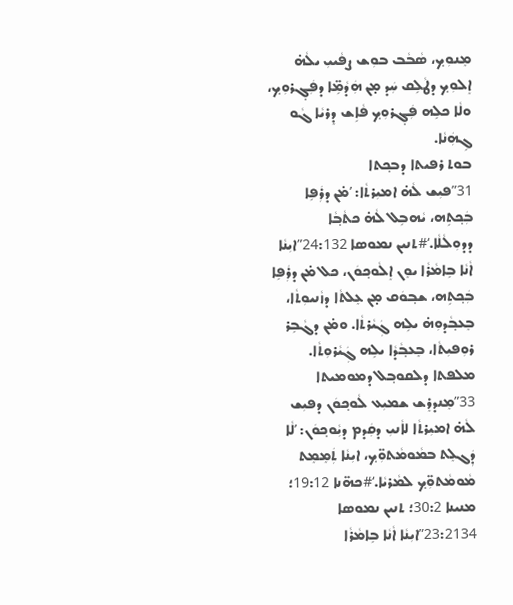ܡܸܢܘܼܟ݂، ܣܵܒܵܒ ܒܘܼܫ ܨܦܵܝܝܼ ܝܠܵܗ̇ ܐܸܠܘܼܟ݂ ܕܛܵܠܹܩ ܚܲܕ ܡ̣ܢ ܗܲܕܵܡܹ̈ܐ ܕܦܲܓ݂ܪܘܼܟ݂، ܘܠܵܐ ܟܠܹܗ ܦܲܓ݂ܪܘܼܟ݂ ܦܵܐܹܫ ܕܸܪܝܵܐ ܓܵܘ ܓܹܗܲܢܵܐ.
ܒܘܬ ܪܦܝܬܐ ܕܒܟ݂ܬܐ
31”ܦܝܼܫ ܠܵܗ̇ ܐܡܝܼܪܬܵܐ: ’ܡ̇ܢ ܕܪܲܦܹܐ ܒܲܟ݂ܬܹܗ، ܝܵܗܒܹܠ ܠܵܗ̇ ܟܬܵܒ݂ܵܐ ܕܕܘܼܠܵܠܵܐ.‘#ܬܢܝܢ ܢܡܘܣܐ 24:132”ܐܝܼܢܵܐ ܐܵܢܵܐ ܒܹܐܡܵܪܵܐ ܝܘܸܢ ܐܸܠܵܘܟ݂ܘܿܢ، ܟܠ ܡ̇ܢ ܕܪܲܦܹܐ ܒܲܟ݂ܬܹܗ، ܫܒ݂ܘܿܩ ܡ̣ܢ ܥܸܠܬܵܐ ܕܙܵܢܝܘܼܬܵܐ، ܒܸܥܒ݂ܵܕܘܼܗ̇ ܝܠܹܗ ܓܲܝܵܪܬܵܐ. ܘܡ̇ܢ ܕܓܵܒܹܪ ܪܘܼܦܝܼܬܵܐ، ܒܸܥܒ݂ܵܕܵܐ ܝܠܹܗ ܓܲܝܵܪܘܼܬܵܐ.
ܡܠܦܬܐ ܕܠܩܘܒ݂ܠ ܕܡܘܡܝܬܐ
33”ܡܸܢܕܪܸܫ ܫܡܝܼܥ ܠܵܘܟ݂ܘܿܢ ܕܦܝܼܫ ܠܵܗ̇ ܐܡܝܼܪܬܵܐ ܠܐܵܢܝܼ ܕܩܲܕܡ ܕܝܼܵܘܟ݂ܘܿܢ: ’ܠܵܐ ܕܲܓܠܸܬ ܒܡܵܘܡܵܬܘܼ̈ܟ݂، ܐܝܼܢܵܐ ܬܲܡܸܡܸܬ ܡܵܘܡܵܬܘܼ̈ܟ݂ ܠܡܵܪܝܵܐ.‘#ܟܗ̈ܢܐ 19:12؛ ܡܢܝܢܐ 30:2؛ ܬܢܝܢ ܢܡܘܣܐ 23:2134”ܐܝܼܢܵܐ ܐܵܢܵܐ ܒܹܐܡܵܪܵܐ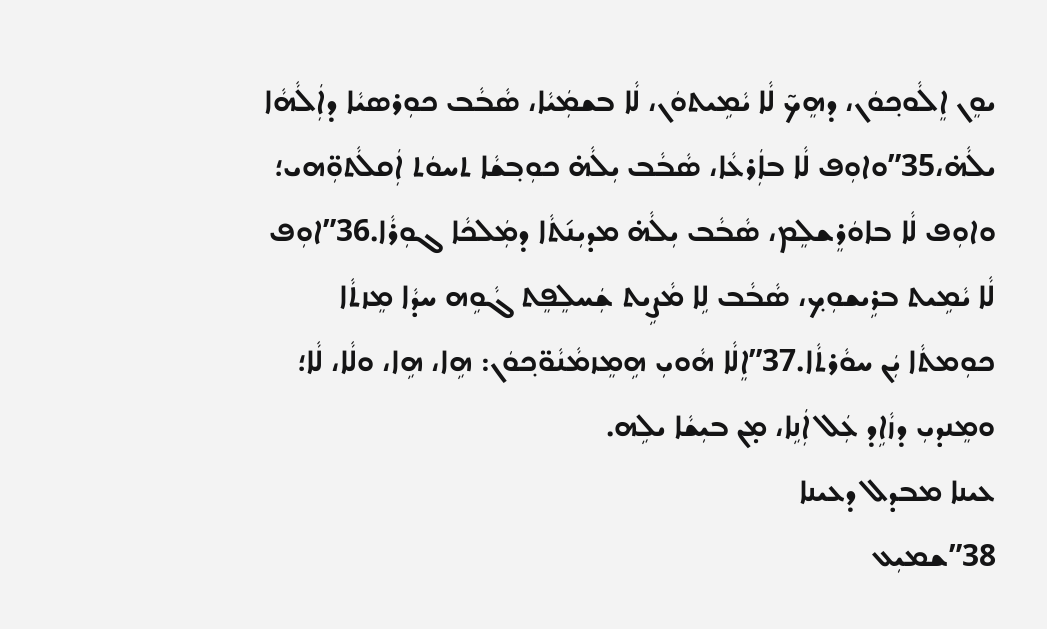ܝܘܸܢ ܐܸܠܵܘܟ݂ܘܿܢ، ܕܗܸܟ̃ ܠܵܐ ܝܵܡܹܝܬܘܿܢ، ܠܵܐ ܒܫܡܲܝܵܐ، ܣܵܒܵܒ ܟܘܼܪܣܝܵܐ ܕܐܲܠܵܗܵܐ ܝܠܵܗ̇،35”ܘܐܘܼܦ ܠܵܐ ܒܐܲܪܥܵܐ، ܣܵܒܵܒ ܝܼܠܵܗ̇ ܟܘܼܒ݂ܫܵܐ ܬܚܘܿܬ ܐܲܩܠܵܬܘܼ̈ܗܝ؛ ܘܐܘܼܦ ܠܵܐ ܒܐܘܿܪܸܫܠܸܡ، ܣܵܒܵܒ ܝܼܠܵܗ̇ ܡܕܝܼܢ݇ܬܵܐ ܕܡܲܠܟܵܐ ܓܘܼܪܵܐ.36”ܐܘܼܦ ܠܵܐ ܝܵܡܹܝܬ ܒܪܹܝܫܘܼܟ݂، ܣܵܒܵܒ ܠܹܐ ܡܵܨܹܝܬ ܫܲܚܠܸܦܸܬ ܓܵܘܹܗ ܚܕܵܐ ܡܸܙܬܵܐ ܟܘܼܡܬܵܐ ܝܲܢ ܚܘܵܪܬܵܐ.37”ܐܸܠܵܐ ܗܵܘܝܼ ܗܹܡܸܙܡܵܢܵܘ̈ܟ݂ܘܿܢ: ܗܹܐ، ܗܹܐ، ܘܠܵܐ، ܠܵܐ؛ ܘܡܸܢܕܝܼ ܕܙܵܐܹܕ ܥܲܠ ܐܲܢܹܐ، ܡ̣ܢ ܒܝܼܫܵܐ ܝܠܹܗ.
ܥܝܢܐ ܡܒܕܠ ܕܥܝܢܐ
38”ܫܡܝܼܥ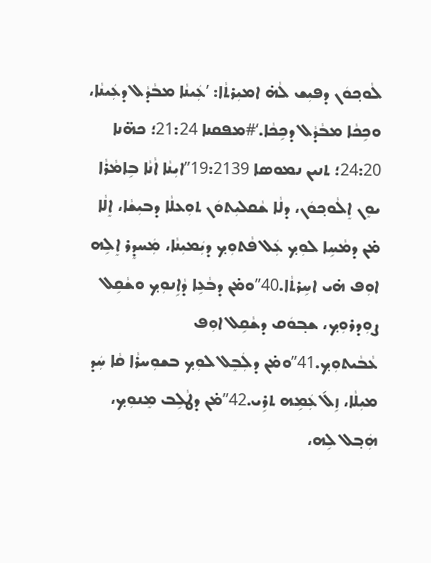ܠܵܘܟ݂ܘܿܢ ܕܦܝܼܫ ܠܵܗ̇ ܐܡܝܼܪܬܵܐ: ’ܥܲܝܢܵܐ ܡܒܵܕܵܠ ܕܥܲܝܢܵܐ، ܘܟܹܟܵܐ ܡܒܵܕܵܠ ܕܟܹܟܵܐ.‘#ܡܦܩܢܐ 21:24؛ ܟܗ̈ܢܐ 24:20؛ ܬܢܝܢ ܢܡܘܣܐ 19:2139”ܐܝܼܢܵܐ ܐܵܢܵܐ ܒܹܐܡܵܪܵܐ ܝܘܸܢ ܐܸܠܵܘܟ݂ܘܿܢ، ܕܠܵܐ ܫܵܩܠܝܼܬܘܿܢ ܬܘܼܥܠܵܐ ܕܒܝܼܫܵܐ، ܐܸܠܵܐ ܡ̇ܢ ܕܡܵܚܹܐ ܠܘܼܟ݂ ܥܲܠ ܦܵܬܘܼܟ݂ ܕܝܲܡܝܼܢܵܐ، ܡܲܚܕܸܪ ܐܸܠܹܗ ܐܘܼܦ ܗ̇ܝ ܐܚܹܪܬܵܐ.40”ܘܡ̇ܢ ܕܒܵܥܹܐ ܕܵܐܹܢܘܼܟ݂ ܘܫܵܩܹܠ ܨܘܼܕܪܘܼܟ݂، ܫܒ݂ܘܿܩ ܕܫܵܩܹܠ ܐܘܼܦ ܥܵܒܵܝܬܘܼܟ݂.41”ܘܡ̇ܢ ܕܠܲܒܸܠ ܠܘܼܟ݂ ܒܫܘܼܚܪܵܐ ܩܵܐ ܚܲܕ ܡܝܼܠܵܐ، ܙܹܠ݇ ܥܲܡܹܗ ܬܪܹܝ.42”ܡ̇ܢ ܕܛܵܠܹܒ ܡܸܢܘܼܟ݂، ܗܲܒ݂ܠ ܠܹܗ،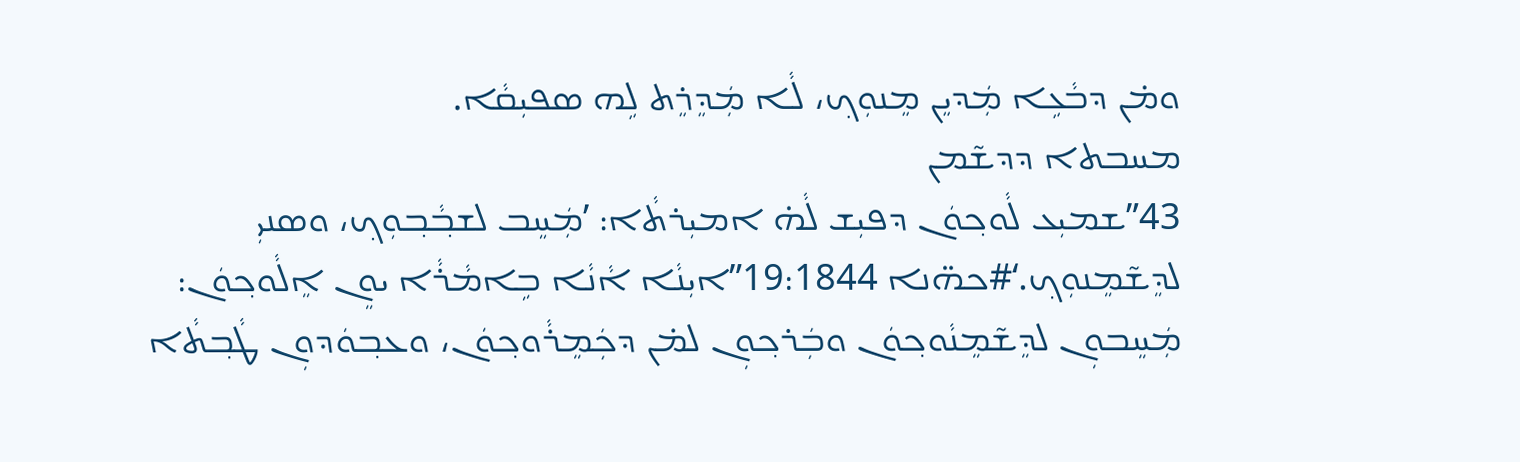ܘܡ̇ܢ ܕܒܵܥܹܐ ܡܲܕܝܸܢ ܡܸܢܘܼܟ݂، ܠܵܐ ܡܲܕܸܪܸܬ ܠܹܗ ܣܦܝܼܩܵܐ.
ܡܚܒܬܐ ܕܕܫ̃ܡܢ
43”ܫܡܝܼܥ ܠܵܘܟ݂ܘܿܢ ܕܦܝܼܫ ܠܵܗ̇ ܐܡܝܼܪܬܵܐ: ’ܡܲܚܸܒ ܠܫܒ݂ܵܒ݂ܘܼܟ݂، ܘܣܢܝܼ ܠܕܸܫ̃ܡܸܢܘܼܟ݂.‘#ܟܗ̈ܢܐ 19:1844”ܐܝܼܢܵܐ ܐܵܢܵܐ ܒܹܐܡܵܪܵܐ ܝܘܸܢ ܐܸܠܵܘܟ݂ܘܿܢ: ܡܲܚܸܒܘܼܢ ܠܕܸܫ̃ܡܸܢܵܘܟ݂ܘܿܢ ܘܒܲܪܟ݂ܘܼܢ ܠܡ̇ܢ ܕܟܲܡܸܪܵܘܟ݂ܘܿܢ، ܘܥܒ݂ܘܿܕܘܼܢ ܛܵܒ݂ܬܵܐ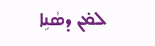ܠܡ̇ܢ ܕܣܵܢܹܐ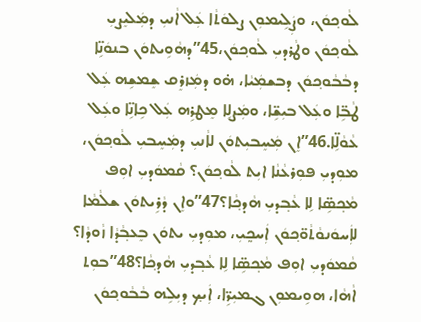ܠܵܘܟ݂ܘܿܢ، ܘܨܲܠܹܝܡܘܼܢ ܨܠܘܿܬܵܐ ܥܲܠ ܐܵܢܝܼ ܕܡܲܠܝܸܨܝܼ ܠܵܘܟ݂ܘܿܢ ܘܛܵܪܕܝܼ ܠܵܘܟ݂ܘܿܢ،45”ܕܗܵܘܹܝܬܘܿܢ ܒܢܘܿܢܹ̈ܐ ܕܒܵܒܵܘܟ݂ܘܿܢ ܕܒܫܡܲܝܵܐ، ܗ̇ܘ ܕܡܲܙܪܸܩ ܫܸܡܫܹܗ ܥܲܠ ܛܵܒܹ̈ܐ ܘܥܲܠ ܒܝܼܫܹ̈ܐ، ܘܡܲܨܠܹܐ ܡܸܛܪܹܗ ܥܲܠ ܟܹܐܢܹ̈ܐ ܘܥܲܠ ܥܵܘܵܠܹ̈ܐ.46”ܐܸܢ ܡܲܚܸܒܝܼܬܘܿܢ ܠܐܵܢܝܼ ܕܡܲܚܸܒܝܼ ܠܵܘܟ݂ܘܿܢ، ܡܘܼܕܝܼ ܦܘܼܪܥܵܢܵܐ ܐܝܼܬ ܠܵܘܟ݂ܘܿܢ؟ ܩܵܡܘܿܕܝܼ ܐܘܼܦ ܡܵܟ݂ܣܹ̈ܐ ܠܹܐ ܥܵܒ݂ܕܝܼ ܗܵܕܟ݂ܵܐ؟47”ܘܐܸܢ ܕܵܪܹܝܬܘܿܢ ܫܠܵܡܵܐ ܠܐܲܚܘܿܢܘܵܬܵܘ̈ܟ݂ܘܿܢ ܐܲܚܟ̰ܝܼ، ܡܘܼܕܝܼ ܝܬܘܿܢ ܒܸܥܒ݂ܵܕܵܐ ܙܵܘܕܵܐ؟ ܩܵܡܘܿܕܝܼ ܐܘܼܦ ܡܵܟ݂ܣܹ̈ܐ ܠܹܐ ܥܵܒ݂ܕܝܼ ܗܵܕܟ݂ܵܐ؟48”ܒܘܼܬ ܐܵܗܵܐ، ܗܘܹܝܡܘܼܢ ܓܡܝܼܪܹ̈ܐ، ܐܲܝܟ݂ ܕܝܼܠܹܗ ܒܵܒܵܘܟ݂ܘܿܢ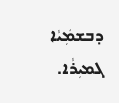ܕܒܫܡܲܝܵܐ ܓܡܝܼܪܵܐ.